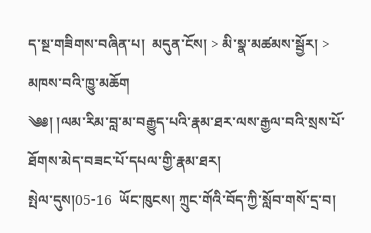ད་སྔ་གཟིགས་བཞིན་པ།  མདུན་ངོས། > མི་སྣ་མཚམས་སྦྱོར། > མཁས་བའི་ཁྱུ་མཆོག
༄༅། །ལམ་རིམ་བླ་མ་བརྒྱུད་པའི་རྣམ་ཐར་ལས་རྒྱལ་བའི་སྲས་པོ་ཐོགས་མེད་བཟང་པོ་དཔལ་གྱི་རྣམ་ཐར།
སྤེལ་དུས།05-16  ཡོང་ཁུངས། ཀྲུང་གོའི་བོད་ཀྱི་སློབ་གསོ་དྲ་བ།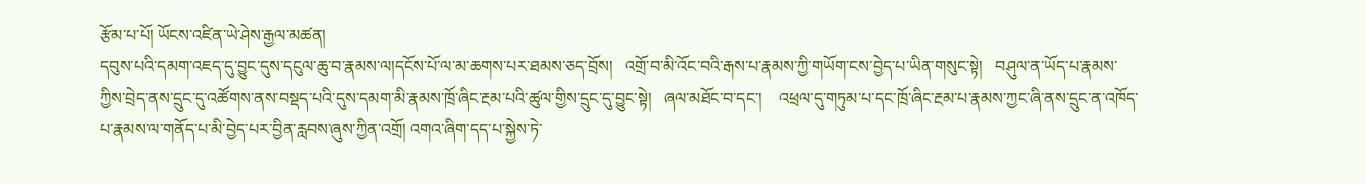རྩོམ་པ་པོ། ཡོངས་འཛིན་ཡེ་ཤེས་རྒྱལ་མཚན།
དབུས་པའི་དམག་འཇད་དུ་བྱུང་དུས་དངུལ་ཆུ་བ་རྣམས་ལ།དངོས་པོ་ལ་མ་ཆགས་པར་ཐམས་ཅད་བྲོས།   འགྲོ་བ་མི་འོང་བའི་རྒས་པ་རྣམས་ཀྱི་གཡོག་ངས་བྱེད་པ་ཡིན་གསུང་སྟེ།   བཤུལ་ན་ཡོད་པ་རྣམས་ཀྱིས་བྲེད་ནས་དྲུང་དུ་འཚོགས་ནས་བསྡད་པའི་དུས་དམག་མི་རྣམས་ཁྲོ་ཞིང་རྔམ་པའི་ཚུལ་གྱིས་དྲུང་དུ་བྱུང་སྟེ།   ཞལ་མཐོང་བ་དང་།    འཕྲལ་དུ་གཏུམ་པ་དང་ཁྲོ་ཞིང་རྔམ་པ་རྣམས་ཀྱང་ཞི་ནས་དྲུང་ན་འཁོད་པ་རྣམས་ལ་གནོད་པ་མི་བྱེད་པར་བྱིན་རླབས་ཞུས་ཀྱིན་འགྲོ། འགའ་ཞིག་དད་པ་སྐྱེས་ཏེ་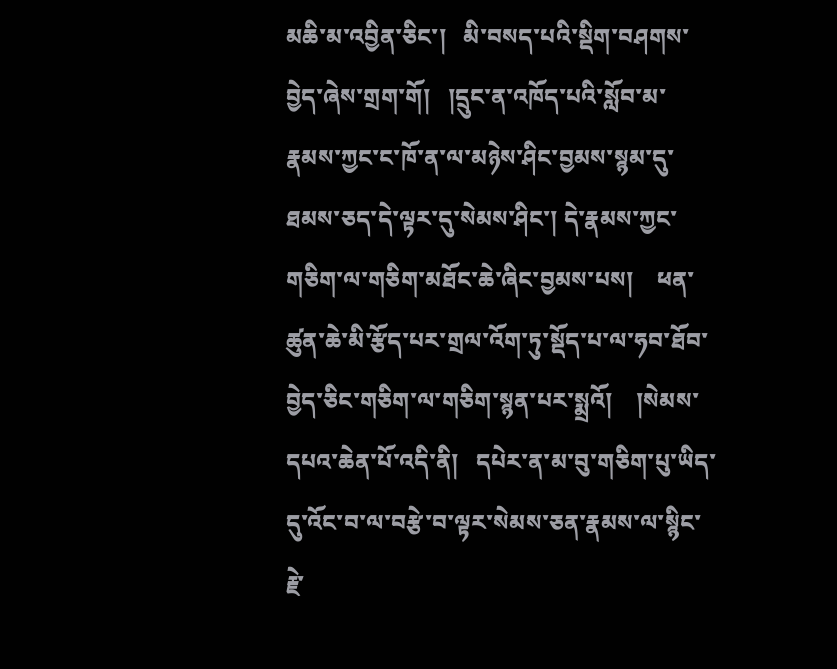མཆི་མ་འབྱིན་ཅིང་།   མི་བསད་པའི་སྡིག་བཤགས་བྱེད་ཞེས་གྲག་གོ།   །དྲུང་ན་འཁོད་པའི་སློབ་མ་རྣམས་ཀྱང་ང་ཁོ་ན་ལ་མཉེས་ཤིང་བྱམས་སྙམ་དུ་ཐམས་ཅད་དེ་ལྟར་དུ་སེམས་ཤིང་། དེ་རྣམས་ཀྱང་གཅིག་ལ་གཅིག་མཐོང་ཆེ་ཞིང་བྱམས་པས།    ཕན་ཚུན་ཆེ་མི་རྩོད་པར་གྲལ་འོག་ཏུ་སྡོད་པ་ལ་ཧབ་ཐོབ་བྱེད་ཅིང་གཅིག་ལ་གཅིག་སྙན་པར་སྨྲའོ།    །སེམས་དཔའ་ཆེན་པོ་འདི་ནི།   དཔེར་ན་མ་བུ་གཅིག་པུ་ཡིད་དུ་འོང་བ་ལ་བརྩེ་བ་ལྟར་སེམས་ཅན་རྣམས་ལ་སྙིང་རྗེ་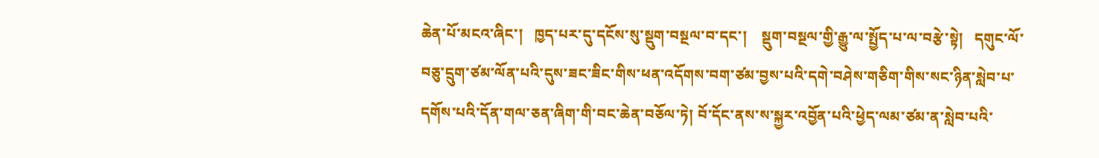ཆེན་པོ་མངའ་ཞིང་།   ཁྱད་པར་དུ་དངོས་སུ་སྡུག་བསྔལ་བ་དང་།    སྡུག་བསྔལ་གྱི་རྒྱུ་ལ་སྤྱོད་པ་ལ་བརྩེ་སྟེ།   དགུང་ལོ་བཅུ་དྲུག་ཙམ་ལོན་པའི་དུས་ཟང་ཟིང་གིས་ཕན་འདོགས་བག་ཙམ་བྱས་པའི་དགེ་བཤེས་གཅིག་གིས་སང་ཉིན་སླེབ་པ་དགོས་པའི་དོན་གལ་ཅན་ཞིག་གི་བང་ཆེན་བཅོལ་ཏེ། བོ་དོང་ནས་ས་སྐྱར་འབྱོན་པའི་ཕྱེད་ལམ་ཙམ་ན་སླེབ་པའི་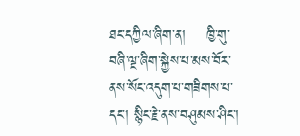ཐང་དཀྱིལ་ཞིག་ན།    ཁྱི་གུ་བཞི་ལྔ་ཞིག་སྐྱེས་པ་མས་བོར་ནས་སོང་འདུག་པ་གཟིགས་པ་དང་། སྙིང་རྗེ་ནས་བཤུམས་ཤིང་།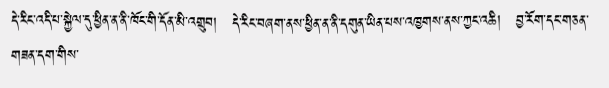དེ་རིང་འདི་པ་སྐྱེལ་དུ་ཕྱིན་ན་ནི་ཁོང་གི་དོན་མི་འགྲུབ།   དེ་རིང་བཞག་ནས་ཕྱིན་ན་ནི་དགུན་ཡིན་པས་འཁྱགས་ནས་ཀྱང་འཆི།   བྱ་རོག་དང་གཅན་གཟན་དག་གིས་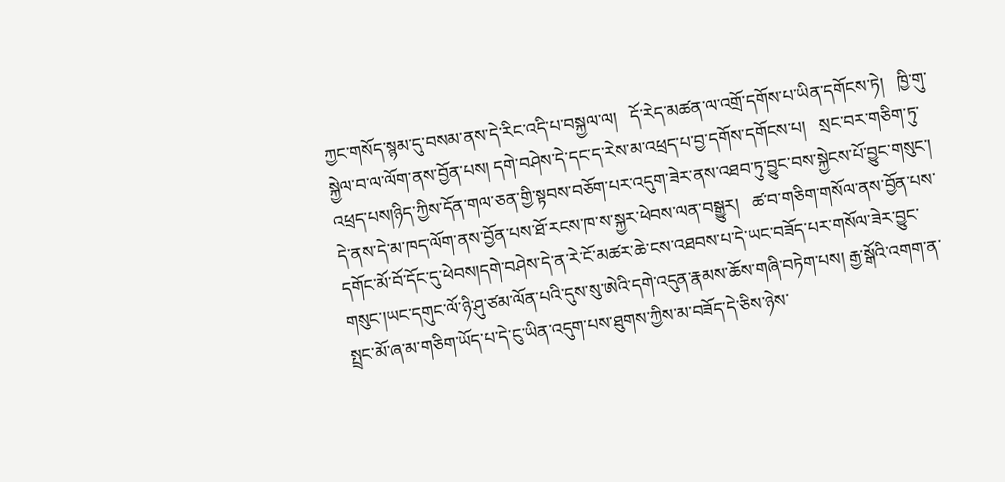ཀྱང་གསོད་སྙམ་དུ་བསམ་ནས་དེ་རིང་འདི་པ་བསྐྱལ་ལ།   དོ་རེད་མཚན་ལ་འགྲོ་དགོས་པ་ཡིན་དགོངས་ཏེ།   ཁྱི་གུ་སྐྱེལ་བ་ལ་ལོག་ནས་བྱོན་པས། དགེ་བཤེས་དེ་དང་ད་རེས་མ་འཕྲད་པ་བྱ་དགོས་དགོངས་པ།   སྲང་བར་གཅིག་ཏུ་འཕྲད་པས།ཉིད་ཀྱིས་དོན་གལ་ཅན་གྱི་སྟབས་བཅོག་པར་འདུག་ཟེར་ནས་འཐབ་ཏུ་བྱུང་བས་སྐྱེངས་པོ་བྱུང་གསུང་།    དེ་ནས་དེ་མ་ཁད་ལོག་ནས་བྱོན་པས་ཐོ་རངས་ཁ་ས་སྐྱར་ཕེབས་ལན་བསྒྱུར།   ཚ་བ་གཅིག་གསོལ་ནས་བྱོན་པས་དགོང་མོ་བོ་དོང་དུ་ཕེབས།དགེ་བཤེས་དེ་ན་རེ་ངོ་མཚར་ཆེ་ངས་འཐབས་པ་དེ་ཡང་བཟོད་པར་གསོལ་ཟེར་བྱུང་གསུང་།ཡང་དགུང་ལོ་ཉི་ཤུ་ཙམ་ལོན་པའི་དུས་སུ་ཨེའི་དགེ་འདུན་རྣམས་ཆོས་གཞི་བཏེག་པས། རྒྱ་སྒོའི་འགག་ན་སྤྲང་མོ་ཞ་མ་གཅིག་ཡོད་པ་དེ་ངུ་ཡིན་འདུག་པས་ཐུགས་ཀྱིས་མ་བཟོད་དེ་ཅིས་ཉེས་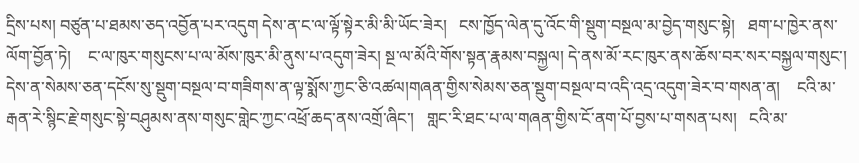དྲིས་པས། བཙུན་པ་ཐམས་ཅད་འབྱོན་པར་འདུག དེས་ན་ང་ལ་ལྟོ་སྟེར་མི་མི་ཡོང་ཟེར།   ངས་ཁྱོད་ལེན་དུ་འོང་གི་སྡུག་བསྔལ་མ་བྱེད་གསུང་སྟེ།   ཐག་པ་ཁྱེར་ནས་ལོག་བྱོན་ཏེ།    ང་ལ་ཁུར་གསུངས་པ་ལ་མོས་ཁུར་མི་ནུས་པ་འདུག་ཟེར། སྔ་ལ་མོའི་གོས་སྟན་རྣམས་བསྐྱལ། དེ་ནས་མོ་རང་ཁུར་ནས་ཆོས་བར་སར་བསྐྱལ་གསུང་།   དེས་ན་སེམས་ཅན་དངོས་སུ་སྡུག་བསྔལ་བ་གཟིགས་ན་ལྟ་སྨོས་ཀྱང་ཅི་འཚལ།གཞན་གྱིས་སེམས་ཅན་སྡུག་བསྔལ་བ་འདི་འདྲ་འདུག་ཟེར་བ་གསན་ན།    ངའི་མ་རྒན་རེ་སྙིང་རྗེ་གསུང་སྟེ་བཤུམས་ནས་གསུང་གླེང་ཀྱང་འཕྲོ་ཆད་ནས་འགྲོ་ཞིང་།   གླང་རི་ཐང་པ་ལ་གཞན་གྱིས་ངོ་ནག་པོ་བྱས་པ་གསན་པས།   ངའི་མ་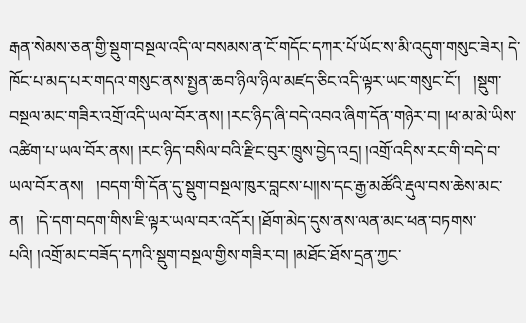རྒན་སེམས་ཅན་གྱི་སྡུག་བསྔལ་འདི་ལ་བསམས་ན་ངོ་གདོང་དཀར་པོ་ཡོང་ས་མི་འདུག་གསུང་ཟེར། དེ་ཁོང་པ་མད་པར་གདའ་གསུང་ནས་སྤྱན་ཆབ་ཉིལ་ཉིལ་མཛད་ཅིང་འདི་ལྟར་ཡང་གསུང་ངོ་།   །སྡུག་བསྔལ་མང་གཟིར་འགྲོ་འདི་ཡལ་བོར་ནས། །རང་ཉིད་ཞི་བདེ་འབའ་ཞིག་དོན་གཉེར་བ། །ཕ་མ་མེ་ཡིས་འཚིག་པ་ཡལ་བོར་ནས། །རང་ཉིད་བསིལ་བའི་རྫིང་བུར་ཁྲུས་བྱེད་འདྲ། །འགྲོ་འདིས་རང་གི་བདེ་བ་ཡལ་བོར་ནས།   །བདག་གི་དོན་དུ་སྡུག་བསྔལ་ཁུར་བླངས་པ།།ས་དང་རྒྱ་མཚོའི་རྡུལ་བས་ཆེས་མང་ན།   །དེ་དག་བདག་གིས་ཇི་ལྟར་ཡལ་བར་འདོར། །ཐོག་མེད་དུས་ནས་ལན་མང་ཕན་བཏགས་པའི། །འགྲོ་མང་བཟོད་དཀའི་སྡུག་བསྔལ་གྱིས་གཟིར་བ། །མཐོང་ཐོས་དྲན་ཀྱང་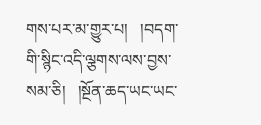གས་པར་མ་གྱུར་པ།   །བདག་གི་སྙིང་འདི་ལྕགས་ལས་བྱས་སམ་ཅི།   །སྔོན་ཆད་ཡང་ཡང་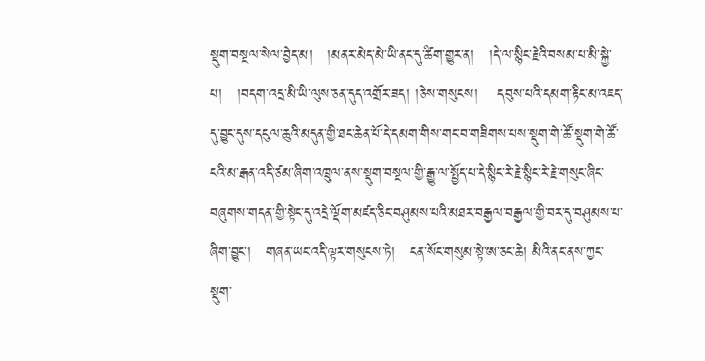སྡུག་བསྔལ་སེལ་བྱེད་མ།   །མནར་མེད་མེ་ཡི་ནང་དུ་ཚིག་གྱུར་ན།   །དེ་ལ་སྙིང་རྗེའི་བསམ་པ་མི་སྐྱེ་པ།   །བདག་འདྲ་མི་ཡི་ལུས་ཅན་དུད་འགྲོར་ཟད། །ཅེས་གསུངས།    དབུས་པའི་དམག་རྟིང་མ་འཇད་དུ་བྱུང་དུས་དངུལ་ཆུའི་མདུན་གྱི་ཐང་ཆེན་པོ་དེ་དམག་གིས་གང་བ་གཟིགས་པས་སྡུག་གེ་ཚོ་སྡུག་གེ་ཚོ་ངའི་མ་རྒན་འདི་ཙམ་ཞིག་འཁྲུལ་ནས་སྡུག་བསྔལ་གྱི་རྒྱུ་ལ་སྤྱོད་པ་དེ་སྙིང་རེ་རྗེ་སྙིང་རེ་རྗེ་གསུང་ཞིང་བཞུགས་གདན་གྱི་སྟེང་དུ་འདྲེ་ལྡོག་མཛད་ཅིང་བཤུམས་པའི་མཐར་བརྒྱལ་བརྒྱལ་གྱི་བར་དུ་བཤུམས་པ་ཞིག་བྱུང་།   གཞན་ཡང་འདི་ལྟར་གསུངས་ཏེ།   ངན་སོང་གསུམ་སྟེ་ཨ་ཅང་ཆེ། མིའི་ནང་ནས་ཀྱང་སྡུག་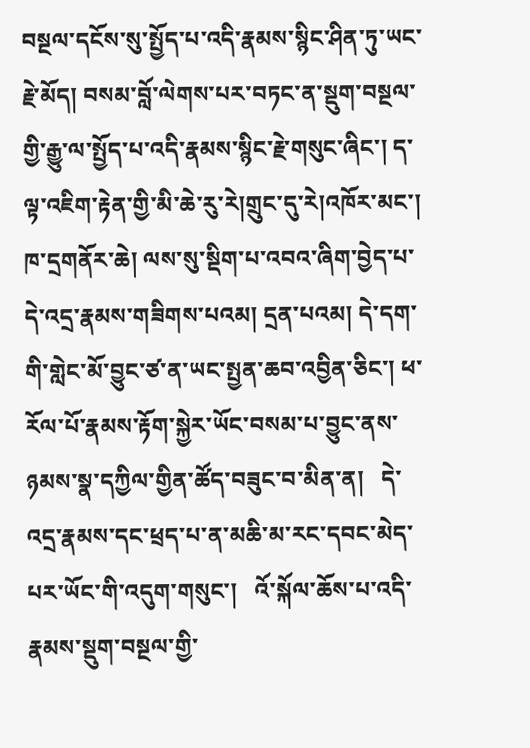བསྔལ་དངོས་སུ་སྤྱོད་པ་འདི་རྣམས་སྙིང་ཤིན་ཏུ་ཡང་རྗེ་མོད། བསམ་བློ་ལེགས་པར་བཏང་ན་སྡུག་བསྔལ་གྱི་རྒྱུ་ལ་སྤྱོད་པ་འདི་རྣམས་སྙིང་རྗེ་གསུང་ཞིང་། ད་ལྟ་འཇིག་རྟེན་གྱི་མི་ཆེ་རུ་རེ།གྲུང་དུ་རེ།འཁོར་མང་། ཁ་དྲགནོར་ཆེ། ལས་སུ་སྡིག་པ་འབའ་ཞིག་བྱེད་པ་དེ་འདྲ་རྣམས་གཟིགས་པའམ། དྲན་པའམ། དེ་དག་གི་གླེང་མོ་བྱུང་ཙ་ན་ཡང་སྤྱན་ཆབ་འབྱིན་ཅིང་། ཕ་རོལ་པོ་རྣམས་རྟོག་སྐྱེར་ཡོང་བསམ་པ་བྱུང་ནས་ཉམས་སྣ་དཀྱིལ་གྱིན་ཚོད་བཟུང་བ་མིན་ན།   དེ་འདྲ་རྣམས་དང་ཕྲད་པ་ན་མཆི་མ་རང་དབང་མེད་པར་ཡོང་གི་འདུག་གསུང་།   འོ་སྐོལ་ཆོས་པ་འདི་རྣམས་སྡུག་བསྔལ་གྱི་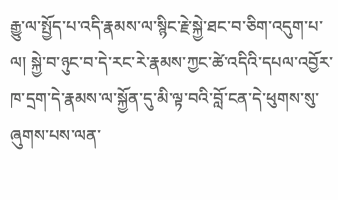རྒྱུ་ལ་སྤྱོད་པ་འདི་རྣམས་ལ་སྙིང་རྗེ་སྐྱེ་ཐང་བ་ཅིག་འདུག་པ་ལ། སྐྱེ་བ་ཉུང་བ་དེ་རང་རེ་རྣམས་ཀྱང་ཚེ་འདིའི་དཔལ་འབྱོར་ཁ་དྲག་དེ་རྣམས་ལ་སྐྱོན་དུ་མི་ལྟ་བའི་བློ་ངན་དེ་ཕུགས་སུ་ཞུགས་པས་ལན་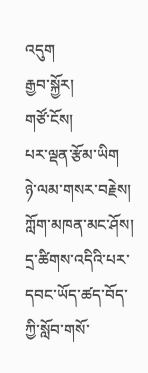འདུག
རྒྱབ་སྐྱོར།
གཙོ་ངོས།
པར་ལྡན་རྩོམ་ཡིག
ཉེ་ལམ་གསར་བརྗེས།
ཀློག་མཁན་མང་ཤོས།
དྲ་ཚིགས་འདིའི་པར་དབང་ཡོད་ཚད་བོད་ཀྱི་སློབ་གསོ་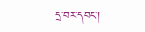དྲ་བར་དབང་།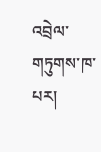འབྲེལ་གཏུགས་ཁ་པར།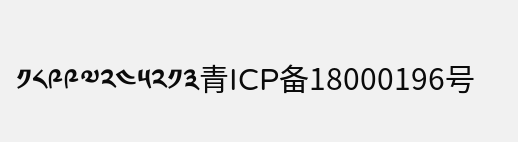༡༨༩༩༧༢༤༥༢༡༣青ICP备18000196号